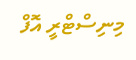މިނިސްޓްރީ އޮފް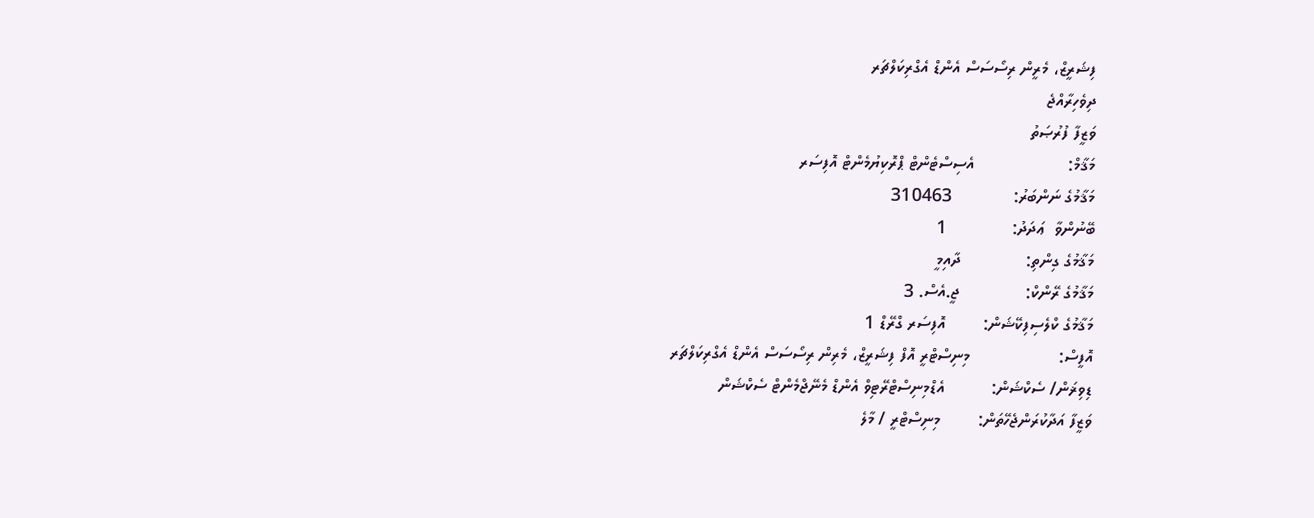ފިޝަރީޒް، މެރީން ރިސޯސަސް އެންޑް އެގްރިކަލްޗަރ
ދިވެހިރާއްޖެ
ވަޒީފާ ފުރުޞަތު
މަޤާމް:                    އެސިސްޓެންޓް ޕްރޮކިޔުމެންޓް އޮފިސަރ
މަޤާމުގެ ނަންބަރު:             310463
ބޭނުންވާ  ޢަދަދު:              1
މަޤާމުގެ ގިންތި:              ދާއިމީ
މަޤާމުގެ ރޭންކް:              ޖީ.އެސް. 3
މަޤާމުގެ ކްލެސިފިކޭޝަން:        އޮފިސަރ ގްރޭޑް 1
އޮފީސް:                   މިނިސްޓްރީ އޮފް ފިޝަރީޒް، މެރިން ރިސޯސަސް އެންޑް އެގްރިކަލްޗަރ
ޑިވިޜަން/ ސެކްޝަން:          އެޑްމިނިސްޓްރޭޓިވް އެންޑް މެނޭޖްމެންޓް ސެކްޝަން
ވަޒީފާ އަދާކުރަންޖެހޭތަން:        މިނިސްޓްރީ / މާލެ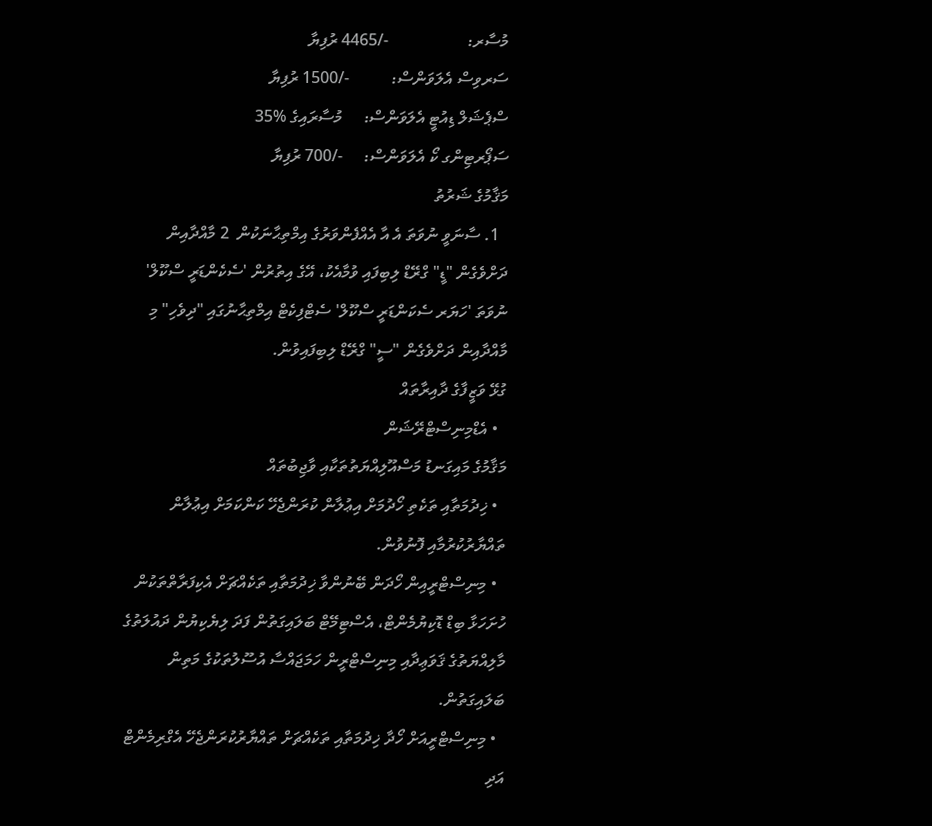މުސާރ:                   -/4465 ރުފިޔާ
ސަރވިސް އެލަވަންސް:          -/1500 ރުފިޔާ
ސްޕެޝަލް ޑިއުޓީ އެލަވަންސް:     މުސާރައިގެ %35
ސަޕޯރޓިންގ ކޯ އެލަވަންސް:     -/700 ރުފިޔާ
މަޤާމުގެ ޝަރުތު
  1. ސާނަވީ ނުވަތަ އެ އާ އެއްފެންވަރުގެ އިމްތިޙާނަކުން  2 މާއްދާއިން ދަށްވެގެން "ޑީ" ގްރޭޑް ލިބިފައި ވުމާއެކު، އޭގެ އިތުރުން 'ސެކެންޑަރީ ސްކޫލް' ނުވަތަ 'ހަޔަރ ސެކަންޑަރީ ސްކޫލް' ސެޓްފިކެޓް އިމްތިޙާނުގައި "ދިވެހި" މި މާއްދާއިން ދަށްވެގެން "ސީ" ގްރޭޑް ލިބިފައިވުން.
ގުޅޭ ވަޒީފާގެ ދާއިރާތައް
  • އެޑްމިނިސްޓްރޭޝަން
މަޤާމުގެ މައިގަނޑު މަސްއޫލިއްޔަތުތަކާއި ވާޖިބުތައް
  • ޚިދުމަތާއި ތަކެތި ހޯދުމަށް އިޢުލާން ކުރަންޖެހޭ ކަންކަމަށް އިޢުލާން ތައްޔާރުކުރުމާއި ފޮނުވުން.
  • މިނިސްޓްރީއިން ހޯދަން ބޭނުންވާ ޚިދުމަތާއި ތަކެއްޗަށް އެކިފަރާތްތަކުން ހުށަހަޅާ ބިޑް ޑޮކިޔުމެންޓް، އެސްޓިމޭޓް ބަލައިގަތުން ފަދަ ލިޔެކިޔުން ދައުލަތުގެ މާލިއްޔަތުގެ ޤަވަޢިދާއި މިނިސްޓްރީން ހަމަޖައްސާ އުސޫލުތަކުގެ މަތިން ބަލައިގަތުން.
  • މިނިސްޓްރީއަށް ހޯދާ ޚިދުމަތާއި ތަކެއްޗަށް ތައްޔާރުކުރަންޖެހޭ އެގްރިމެންޓް އަދި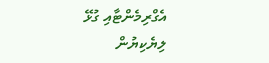އެގްރިމެންޓާއި ގުޅޭ ލިޔެކިޔުން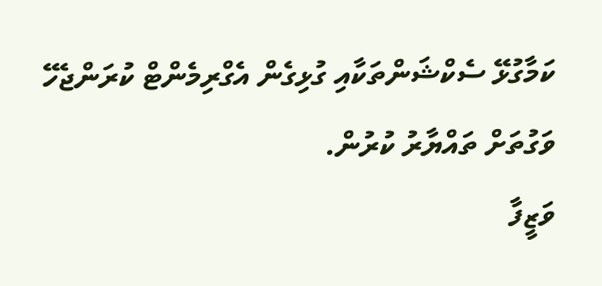ކަމާގުޅޭ ސެކްޝަންތަކާއި ގުޅިގެން އެގްރިމެންޓް ކުރަންޖެހޭ ވަގުތަށް ތައްޔާރު ކުރުން.
ވަޒީފާ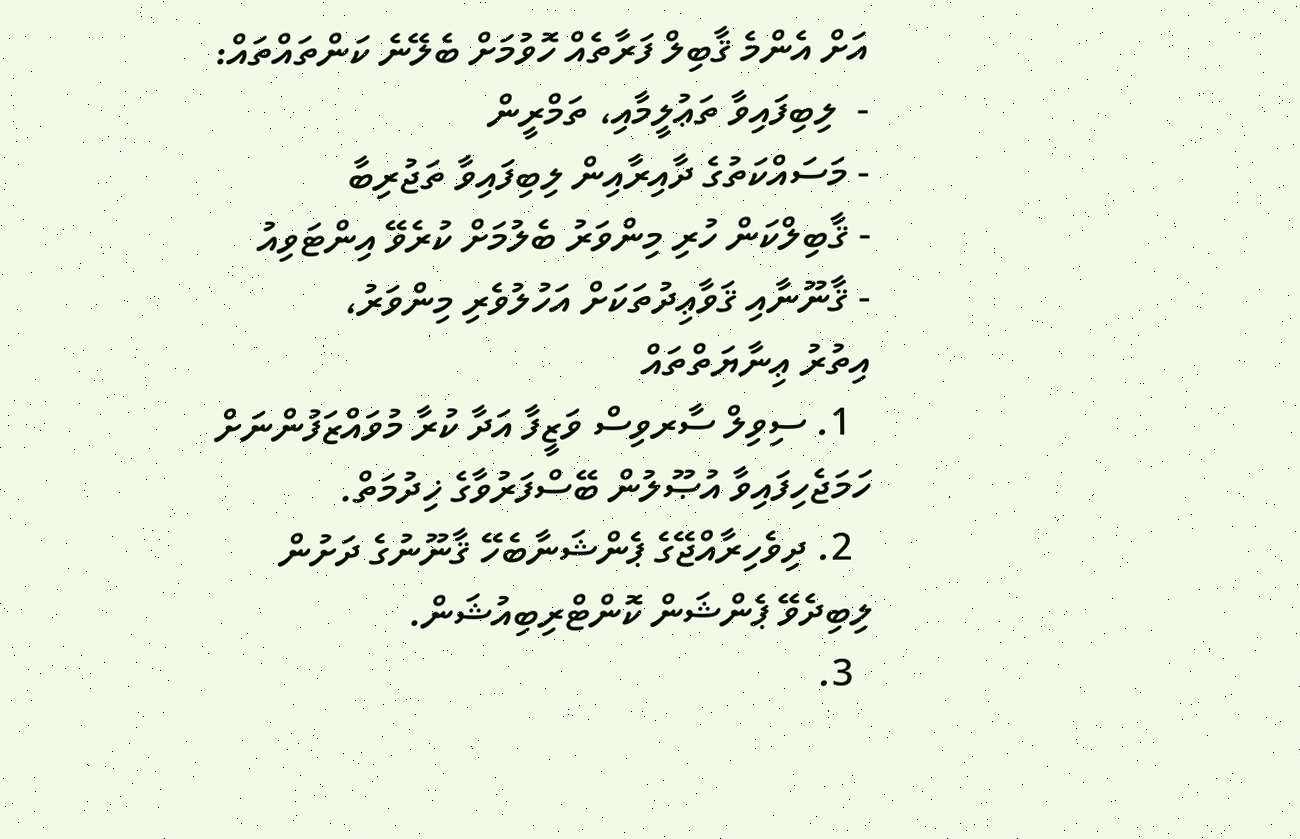އަށް އެންމެ ޤާބިލް ފަރާތެއް ހޮވުމަށް ބެލޭނެ ކަންތައްތައް:
-  ލިބިފައިވާ ތަޢުލީމާއި، ތަމްރީން
- މަސައްކަތުގެ ދާއިރާއިން ލިބިފައިވާ ތަޖުރިބާ
- ޤާބިލްކަން ހުރި މިންވަރު ބެލުމަށް ކުރެވޭ އިންޓަވިއު
- ޤާނޫނާއި ޤަވާޢިދުތަކަށް އަހުލުވެރި މިންވަރު،
އިތުރު ޢިނާޔަތްތައް
  1. ސިވިލް ސާރވިސް ވަޒީފާ އަދާ ކުރާ މުވައްޒަފުންނަށް ހަމަޖެހިފައިވާ އުޞޫލުން ބޭސްފަރުވާގެ ޚިދުމަތް.
  2. ދިވެހިރާއްޖޭގެ ޕެންޝަނާބެހޭ ޤާނޫނުގެ ދަށުން ލިބިދެވޭ ޕެންޝަން ކޮންޓްރިބިއުޝަން.
  3.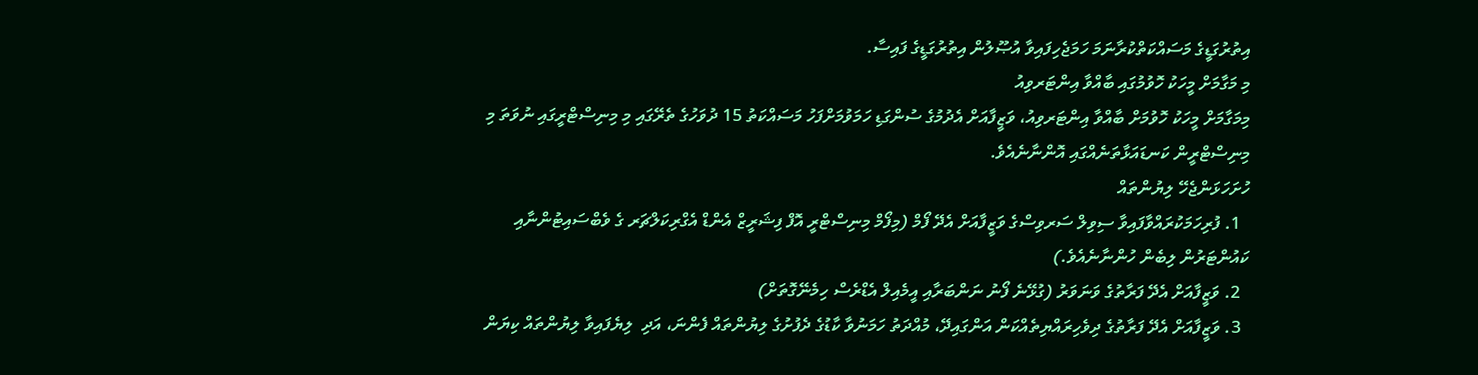އިތުރުގަޑީގެ މަސައްކަތްކުރާނަމަ ހަމަޖެހިފައިވާ އުޞޫލުން އިތުރުގަޑީގެ ފައިސާ.
މި މަގާމަށް މީހަކު ހޮވުމުގައި ބާއްވާ އިންޓަރވިއު
މިމަގާމަށް މީހަކު ހޮވުމަށް ބާއްވާ އިންޓަރވިއު، ވަޒީފާއަށް އެދުމުގެ ސުންގަޑި ހަމަވުމަށްފަހު މަސައްކަތު 15 ދުވަހުގެ ތެރޭގައި މި މިނިސްޓްރީގައި ނުވަތަ މި މިނިސްޓްރީން ކަނޑައަޅާތަނެއްގައި އޮންނާނެއެވެ.
ހުށަހަޅަންޖެހޭ ލިޔުންތައް
  1. ފުރިހަމަކުރައްވާފައިވާ ސިވިލް ސަރވިސްގެ ވަޒީފާއަށް އެދޭ ފޯމް (މިފޯމް މިނިސްޓްރީ އޮފް ފިޝަރީޒް އެންޑް އެގްރިކަލްޗަރ ގެ ވެބްސައިޓުންނާއި ކައުންޓަރުން ލިބެން ހުންނާނެއެވެ.)
  2. ވަޒީފާއަށް އެދޭ ފަރާތުގެ ވަނަވަރު (ގުޅޭނެ ފޯނު ނަންބަރާއި އީމެއިލް އެޑްރެސް ހިމެނޭގޮތަށް)
  3. ވަޒީފާއަށް އެދޭ ފަރާތުގެ ދިވެހިރައްޔިތެއްކަން އަންގައިދޭ، މުއްދަތު ހަމަނުވާ ކާޑުގެ ދެފުށުގެ ލިޔުންތައް ފެންނަ، އަދި  ލިޔެފައިވާ ލިޔުންތައް ކިޔަން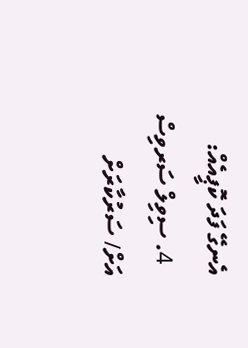އެނގޭ ފަދަ ކޮޕީއެއް:
  4. ސިވިލް ސަރވިސް އަށް/ ސަރުކާރަށް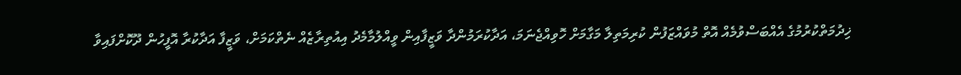ޚިދުމަތްކުރުމުގެ އެއްބަސްވުމެއް އޮތް މުވައްޒަފުން ކުރިމަތިލާ މަގާމަށް ހޮވިއްޖެނަމަ، އަދާކުރަމުންދާ ވަޒީފާއިން ވީއްލުމާމެދު އިއުތިރާޒެއް ނެތްކަމަށް، ވަޒީފާ އަދާކުރާ އޮފީހުން ދޫކޮށްފައިވާ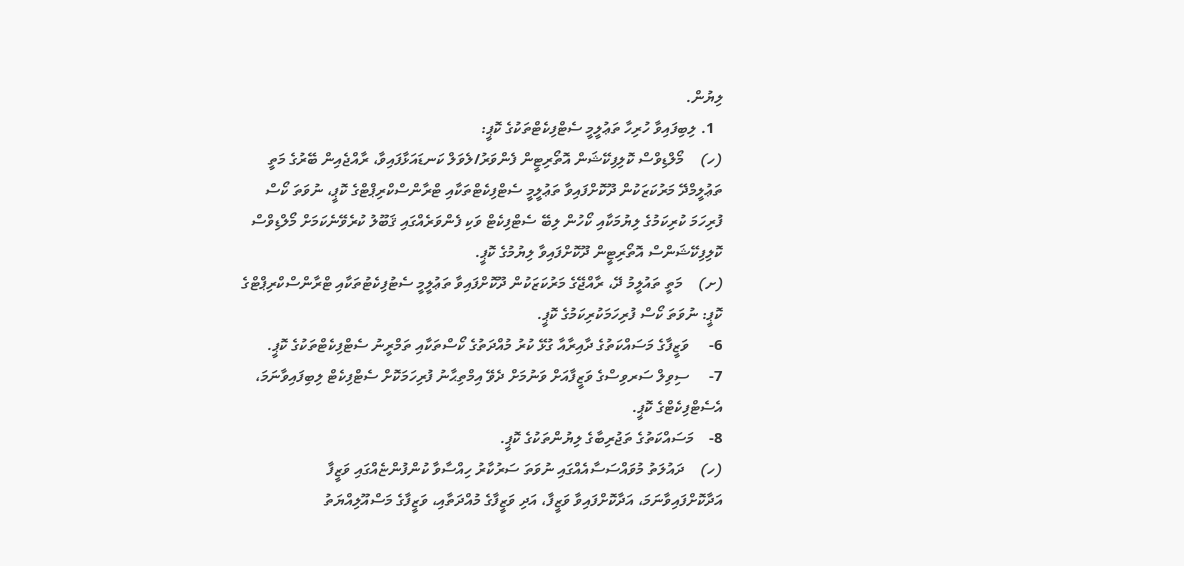ލިޔުން.
  1. ލިބިފައިވާ ހުރިހާ ތަޢުލީމީ ސެޓްފިކެޓްތަކުގެ ކޮޕީ:
(ހ)    މޯލްޑިވްސް ކޮލިފިކޭޝަން އޮތޯރިޓީން ފެންވަރު/ލެވަލް ކަނޑައަޅާފައިވާ، ރާއްޖެއިން ބޭރުގެ މަތީ ތަޢުލީމްދޭ މަރުކަޒަކުން ދޫކޮށްފައިވާ ތަޢުލީމީ ސެޓްފިކެޓްތަކާއި ޓްރާންސްކްރިޕްޓްގެ ކޮޕީ، ނުވަތަ ކޯސް ފުރިހަމަ ކުރިކަމުގެ ލިޔުމަކާއި ކޯހުން ލިބޭ ސެޓްފިކެޓް ވަކި ފެންވަރެއްގައި ޤަބޫލު ކުރެވޭނެކަމަށް މޯލްޑިވްސް ކޮލިފިކޭޝަންސް އޮތޯރިޓީން ދޫކޮށްފައިވާ ލިޔުމުގެ ކޮޕީ.
(ށ)    މަތީ ތައުލީމު ދޭ، ރާއްޖޭގެ މަރުކަޒަކުން ދޫކޮށްފައިވާ ތަޢުލީމީ ސެޓުފިކެޓުތަކާއި ޓްރާންސްކްރިޕްޓްގެ ކޮޕީ: ނުވަތަ ކޯސް ފުރިހަމަކުރިކަމުގެ ކޮޕީ.
6-     ވަޒީފާގެ މަސައްކަތުގެ ދާއިރާއާ ގުޅޭ ކުރު މުއްދަތުގެ ކޯސްތަކާއި ތަމްރީނު ސެޓްފިކެޓްތަކުގެ ކޮޕީ.
7-     ސިވިލް ސަރވިސްގެ ވަޒީފާއަށް ވަނުމަށް ދެވޭ އިމްތިޙާނު ފުރިހަމަކޮށް ސެޓްފިކެޓް ލިބިފައިވާނަމަ، އެސެޓްފިކެޓްގެ ކޮޕީ.
8-    މަސައްކަތުގެ ތަޖުރިބާގެ ލިޔުންތަކުގެ ކޮޕީ.
(ހ)    ދައުލަތު މުވައްސަސާއެއްގައި ނުވަތަ ސަރުކާރު ހިއްސާވާ ކުންފުންޏެއްގައި ވަޒީފާ އަދާކޮށްފައިވާނަމަ، އަދާކޮށްފައިވާ ވަޒީފާ، އަދި ވަޒީފާގެ މުއްދަތާއި، ވަޒީފާގެ މަސްއޫލިއްޔަތު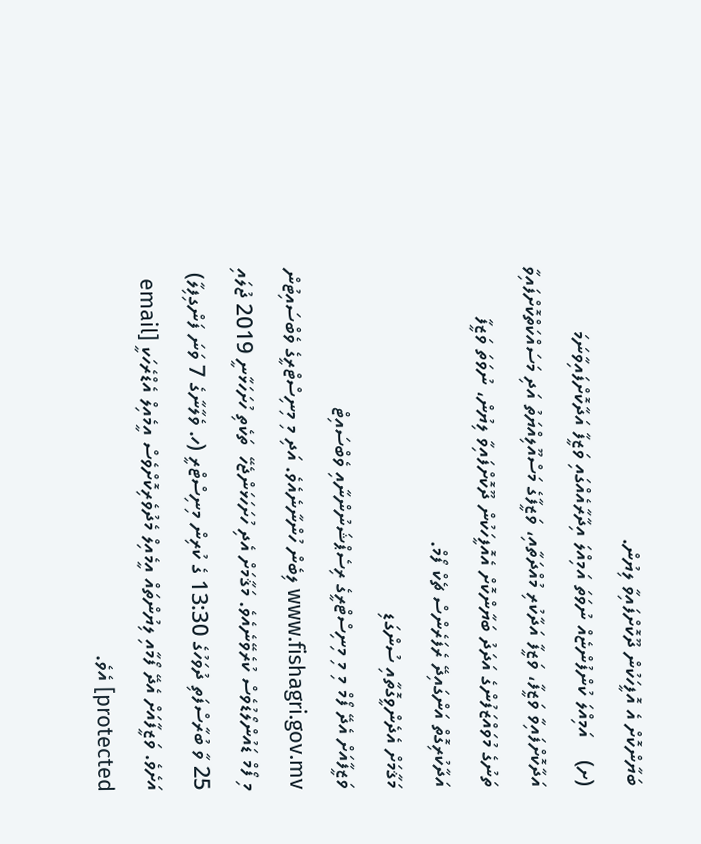ބަޔާންކޮށް އެ އޮފީހަކުން ދޫކޮށްފައިވާ ލިޔުން.
(ށ)    އަމިއްލަ ކުންފުންޏެއް ނުވަތަ އަމިއްލަ އިދާރާއެއްގައި ވަޒީފާ އަދާކޮށްފައިވާނަމަ އަދާކޮށްފައިވާ ވަޒީފާ، ވަޒީފާ އަދާކުރި މުއްދަތާއި، ވަޒީފާގެ މަސްއޫލިއްޔަތު އަދި މަސައްކަތްކޮށްފައިވާ ތަނުގެ މުވައްޒަފުންގެ އަދަދު ބަޔާންކޮށް އެއޮފީހަކުން ދޫކޮށްފައިވާ ލިޔުން، ނުވަތަ ވަޒީފާ އަދާކުރިގޮތް އަންގައިދޭ ރެފަރެންސް ޗެކް ފޯމް.
މަޤާމަށް އެދެންވީގޮތާއި ސުންގަޑި
ވަޒީފާއަށް އެދޭ ފޯމް މި މި މިނިސްޓްރީގެ ރިސެޕްޝަނުންނާއި ވެބްސައިޓް www.fishagri.gov.mv ލިބެން ހުންނާނެއެވެ. އަދި މި މިނިސްޓްރީގެ ވެބްސައިޓުން މި ފޯމް ޑައުންލޯޑުވެސް ކުރެވޭނެއެވެ. މަޤާމަށް އެދި ހުށަހަޅަންޖެހޭ  ތަކެތި ހުށަހަޅާނީ 2019 ޖުލައި 25 ވާ ބުރާސްފަތި ދުވަހުގެ 13:30 ގެ ކުރިން މިނިސްޓްރީ (ހ. ވެލާނާގެ 7 ވަނަ ފަންގިފިލާ) އަށެވެ. ވަޒީފާއަށް އެދޭ ފޯމާއި ލިޔުންތައް އީމެއިލް މެދުވެރިކޮށްވެސް އީމެއިލް އެޑްރެހަކީ [email protected] އެވެ.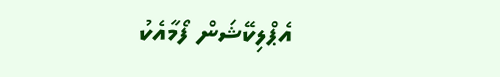އެޕްލިކޭޝަން ފޯމާއެކު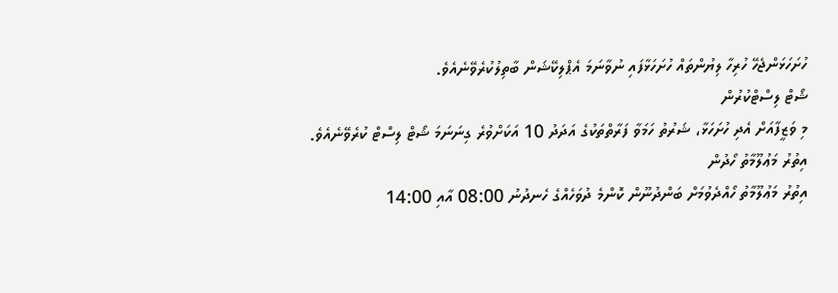ހުށަހަޅަންޖެހޭ ހުރިހާ ލިޔުންތައް ހުށަހަޅާފައި ނުވާނަމަ އެޕްލިކޭޝަން ބާތިލުކުރެވޭނެއެވެ.
ޝޯޓް ލިސްޓްކުރުން
މި ވަޒީފާއަށް އެދި ހުށަހަޅާ، ޝަރުތު ހަމަވާ ފަރާތްތަކުގެ އަދަދު 10 އަކަށްވުރެ ގިނަނަމަ ޝޯޓް ލިސްޓް ކުރެވޭނެއެވެ.
އިތުރު މަޢުލޫމާތު ހޯދުން
އިތުރު މަޢުލޫމާތު ހޯއްދެވުމަށް ބަންދުނޫން ކޮންމެ ދުވަހެއްގެ ހެނދުނު 08:00 އާއި 14:00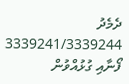ދެމެދު 3339241/3339244 ފޯނާއި ގުޅުއްވުން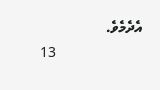އެދެމެވެ.
                        13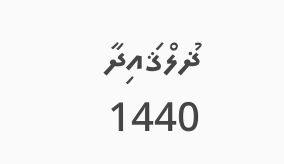ޛުލްޤައިދާ   1440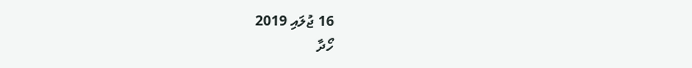16 ޖުލައި 2019
ހޯދާ